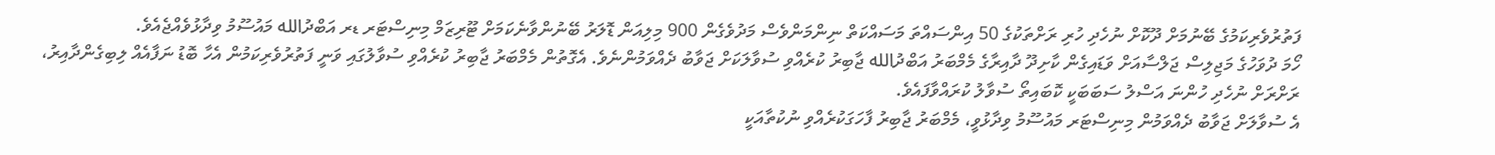ފަތުރުވެރިކަމުގެ ބޭނުމަށް ދޫކޮށް ނުހެދި ހުރި ރަށްތަކުގެ 50 އިންސައްތަ މަސައްކަތް ނިންމަންވެސް މަދުވެގެން 900 މިލިއަން ޑޮލަރު ބޭނުންވާނެކަމަށް ޓޫރިޒަމް މިނިސްޓަރ ޑރ އަބްދުالله މައުސޫމު ވިދާޅުވެއްޖެއެވެ.
ހޯމަ ދުވަހުގެ މަޖިލިސް ޖަލްސާއަށް ވަޑައިގެން ކާށިދޫ ދާއިރާގެ މެމްބަރު އަބްދުالله ޖާބިރު ކުރެއްވި ސުވާލަކަށް ޖަވާބު ދެއްވަމުންނެވެ. އެގޮތުން މެމްބަރު ޖާބިރު ކުރެއްވި ސުވާލުގައި ވަނީ ފަތުރުވެރިކަމުން އެހާ ބޮޑު ނަފާއެއް ލިބިގެންދާއިރު، ރަށްރަށް ނުހެދި ހުންނަ އަސްލު ސަބަބަކީ ކޮބައިތޯ ސުވާލު ކުރައްވާފައެވެ.
އެ ސުވާލަށް ޖަވާބު ދެއްވަމުން މިނިސްޓަރ މައުސޫމު ވިދާޅުވީ، މެމްބަރު ޖާބިރު ފާހަގަކުރެއްވި ނުކުތާއަކީ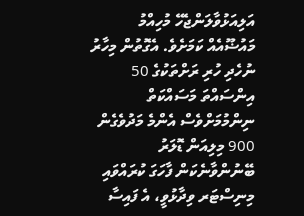އަލިއަޅުވާލަންޖެހޭ މުހިއްމު މައުޟޫއެއް ކަމަށެވެ. އެގޮތުން މިހާރު ނުހެދި ހުރި ރަށްތަކުގެ 50 އިންސައްތަ މަސައްކަތް ނިންމުމަށްވެސް އެންމެ މަދުވެގެން 900 މިލިއަން ޑޮލަރު ބޭނުންވާނެކަން ފާހަގަ ކުރައްވައި މިނިސްޓަރ ވިދާޅުވީ، އެ ފައިސާ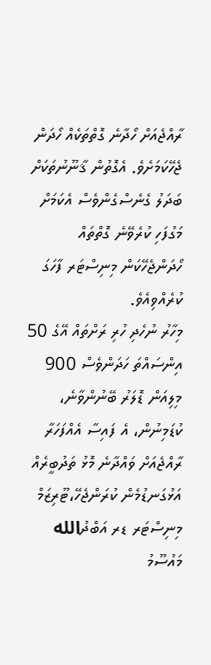ރާއްޖެއަށް ހޯދާނެ ގޮތްތަކެއް ހޯދަން ޖެހޭކަމަށެވެ. އެގޮތުން ޤާނޫނުތަކަށް ބަދަލު ގެނެސްގެންވެސް އެކަމަށް މަގުފަހި ކުރެވޭނެ ގޮތްތައް ހޯދަންޖެހޭކަން މިނިސްޓަރ ފާހަގަ ކުރެއްވިއެވެ.
މިހާރު ނުހެދި ހުރި ރަށްތައް އޭގެ 50 އިންސައްތަ ހަދަންވެސް 900 މިލިއަން ޑޮލަރު ބޭނުންވާނެ، ކުޑަމިނުން، އެ ފައިސާ އެއްފަހަރާ ރާއްޖެއަށް ވައްދާނެ މޮޅު ތަދުބީރެއް އަޅުގަނޑުމެން ކުރަންޖެހޭ،ޓޫރިޒަމް މިނިސްޓަރ ޑރ އަބްދުالله މައުސޫމު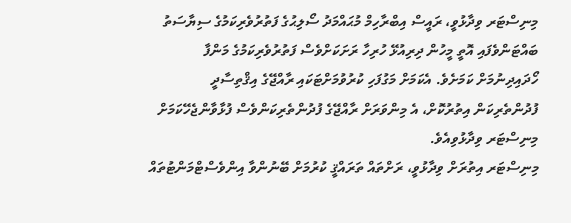މިނިސްޓަރ ވިދާޅުވީ، ރައީސް އިބްރާހިމް މުޙައްމަދު ސޯލިޙުގެ ފަތުރުވެރިކަމުގެ ސިޔާސަތު ބައްޓަންވެފައި އޮތީ މީހުން ދިރިއުޅޭ ހުރިހާ ރަށަކަށްވެސް ފަތުރުވެރިކަމުގެ މަންފާ ހޯދައިދިނުމަށް ކަމަށެވެ. އެކަމަށް މަގުފަހި ކުރުވުމަށްޓަކައި ރާއްޖޭގެ އިޤްތިސާދީ ފުދުންތެރިކަން އިތުރުކޮށް، އެ މިންވަރަށް ރާއްޖޭގެ ފުދުންތެރިކަންވެސް ފުޅާވާންޖެހޭކަމަށް މިނިސްޓަރ ވިދާޅުވިއެވެ.
މިނިސްޓަރ އިތުރަށް ވިދާޅުވީ، ރަށްތައް ތަރައްޤީ ކުރުމަށް ބޭނުންވާ އިންވެސްޓްމަންޓުތައް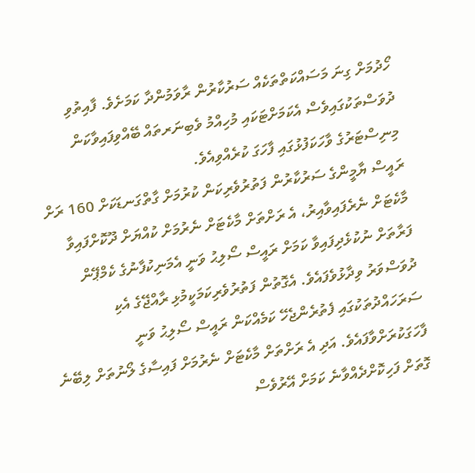ހޯދުމަށް ގިނަ މަސައްކަތްތަކެއް ސަރުކާރުން ރާވަމުންދާ ކަމަށެވެ. ފާއިތުވި ދުވަސްތަކުގައިވެސް އެކަމަށްޓަކައި މުހިއްމު ވެބިނަރތައް ބޭއްވިފައިވާކަން މިނިސްޓަރުގެ ވާހަކަފުޅުގައި ފާހަގަ ކުރެއްވިއެވެ.
ރައީސް ޔާމީންގެ ސަރުކާރުން ފަތުރުވެރިކަން ކުރުމަށް ގާތްގަނޑަކަށް 160 ރަށް މާކެޓަށް ނެރެފައިވާއިރު، އެ ރަށްތަށް މާކެޓަށް ނެރުމަށް ކުއްޔަށް ދޫކޮށްފައިވާ ފަރާތަށް ނުކުޅެދިފައިވާ ކަމަށް ރައީސް ސޯލިޙު ވަނީ އެމަނިކުފާނުގެ ކެމްޕޭން ދުވަސްވަރު ވިދާޅުވެފައެވެ. އެގޮތުން ފަތުރުވެރިކަމަކީމުޅި ރާއްޖޭގެ އެކި ސަރަހައްދުތަކުގައި ފެތުރެންޖެހޭ ކަމެއްކަން ރައީސް ސޯލިޙު ވަނީ ފާހަގަކުރަށްވާފައެވެ. އަދި އެ ރަށްތަށް މާކެޓަށް ނެރުމަށް ފައިސާގެ ލޯނުތަށް ލިބޭނެ ގޮތަށް ފަހިކޮށްދެއްވާނެ ކަމަށް އޭރުވެސް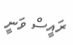ރައީސް ވަނީ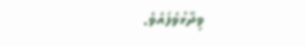ވިދާޅުވެފައެވެ.